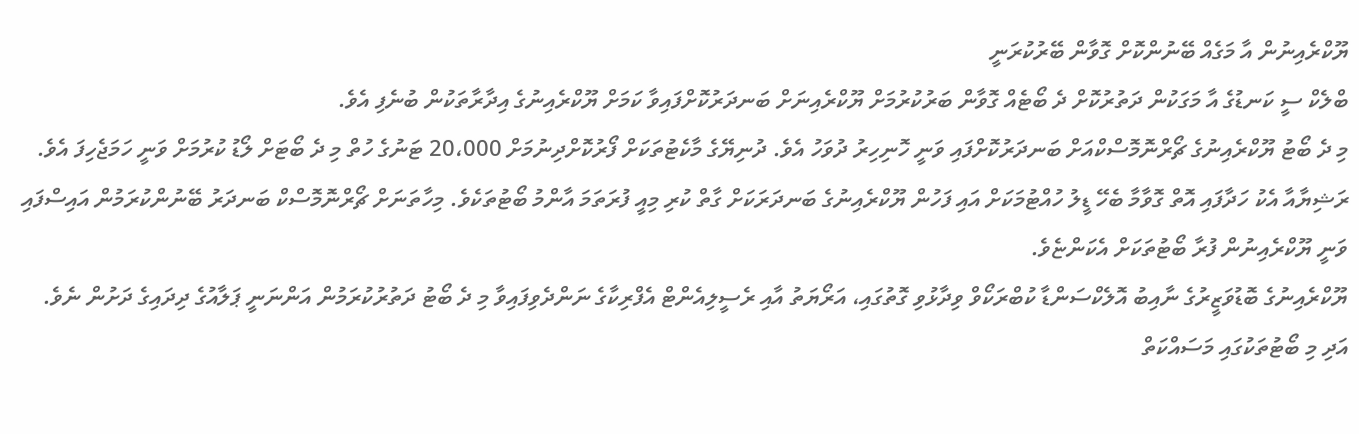ޔޫކްރެއިނުން އާ މަގެއް ބޭނުންކޮށް ގޮވާން ބޭރުކުރަނީ
ބްލެކް ސީ ކަނޑުގެ އާ މަގަކުން ދަތުރުކޮށް ދެ ބޯޓެއް ގޮވާން ބަރުކުރުމަށް ޔޫކްރެއިނަށް ބަނދަރުކޮށްފައިވާ ކަމަށް ޔޫކްރެއިނުގެ އިދާރާތަކުން ބުނެފި އެވެ.
މި ދެ ބޯޓު ޔޫކްރެއިނުގެ ޗޯރްނޮމޮސްކްއަށް ބަނދަރުކޮށްފައި ވަނީ ހޮނިހިރު ދުވަހު އެވެ. ދުނިޔޭގެ މާކެޓުތަކަށް ފޯރުކޮށްދިނުމަށް 20،000 ޓަނުގެ ހުތް މި ދެ ބޯޓަށް ލޯޑު ކުރުމަށް ވަނީ ހަމަޖެހިފަ އެވެ.
ރަޝިޔާއާ އެކު ހަދާފައި އޮތް ގޮވާމާ ބެހޭ ޑީލު ހުއްޓުމަކަށް އައި ފަހުން ޔޫކްރެއިނުގެ ބަނދަރަކަށް ގާތް ކުރި މިއީ ފުރަތަމަ އާންމު ބޯޓުތަކެވެ. މިހާތަނަށް ޗޯރްނޮމޮސްކް ބަނދަރު ބޭނުންކުރަމުން އައިސްފައި ވަނީ ޔޫކްރެއިނުން ފުރާ ބޯޓުތަކަށް އެކަންޏެވެ.
ޔޫކްރެއިނުގެ ބޮޑުވަޒީރުގެ ނާއިބު އޮލެކްސަންޑާ ކުބްރަކޯވް ވިދާޅުވި ގޮތުގައި، އަރޯޔަތު އާއި ރެސީލިއެންޓް އެފްރިކާގެ ނަންދެވިފައިވާ މި ދެ ބޯޓު ދަތުރުކުރަމުން އަންނަނީ ޕަލާއުގެ ދިދައިގެ ދަށުން ނެވެ. އަދި މި ބޯޓުތަކުގައި މަސައްކަތް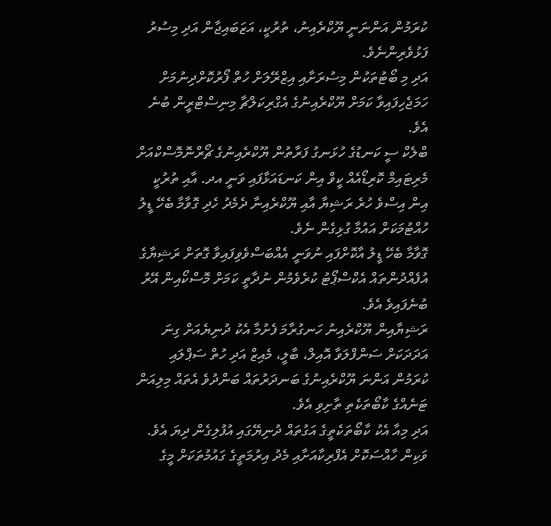ކުރަމުން އަންނަނީ ޔޫކްރެއިނު، ތުރުކީ، އަޒަބައިޖާން އަދި މިސުރު ފަޅުވެރިންނެވެ.
އަދި މި ބޯޓުތަކުން މިސުރަށާއި އިޒްރޭލަށް ހުތް ފޯރުކޮށްދިނުމަށް ހަމަޖެހިފައިވާ ކަމަށް ޔޫކްރެއިނުގެ އެގްރިކަލްޗާ މިނިސްޓްރީން ބުނެ އެވެ.
ބްލެކް ސީ ކަނޑުގެ ހުޅަނގު ފަރާތުން ޔޫކްރެއިނުގެ ޗޯރްނޮމޮސްކްއަށް މެރިޓައިމް ކޮރިޑޯއެއް ކީވް އިން ކަނޑައަޅާފައި ވަނީ އދ. އާއި ތުރުކީ އިން އިސްވެ ހުރެ ރަޝިޔާ އާއި ޔޫކްރެއިނާ ދެމެދު ހެދި ގޮވާމާ ބެހޭ ޑީލު ހުއްޓުމަކަށް އައުމާ ގުޅިގެން ނެވެ.
ގޮވާމާ ބެހޭ ޑީލު އާކޮށްފައި ނުވަނީ އެއްބަސްވެވިފައިވާ ގޮތަށް ރަޝިޔާގެ އުފެއްދުންތައް އެކްސްޕޯޓު ކުރެވެމުން ނުދާތީ ކަމަށް މޮސްކޯއިން އޭރު ބުނެފައިވެ އެވެ.
ރަޝިޔާއިން ޔޫކްރެއިނު ހަނގުރާމަ ފެށުމާ އެކު ދުނިޔެއަށް ގިނަ އަދަދަކަށް ސަންފްލަވާ އޮއިލް، ބާލީ، މެއިޒް އަދި ހުތް ސަޕްލައި ކުރަމުން އަންނަ ޔޫކްރެއިނުގެ ބަނދަރުތައް ބަންދުވެ އެތައް މިލިއަން ޓަނެއްގެ ކާބޯތަކެތި ތާށިވި އެވެ.
އަދި މިއާ އެކު ކާބޯތަކެތީގެ އަގުތައް ދުނިޔޭގައި އުފުލިގެން ދިޔަ އެވެ. ވަކިން ހާއްސަކޮށް އެފްރިކާއަށާއި މެދު އިރުމަތީގެ ގައުމުތަކަށް މީގެ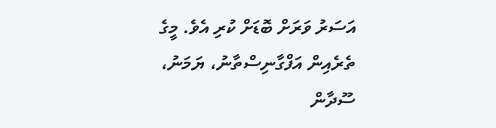އަސަރު ވަރަށް ބޮޑަށް ކުރި އެވެ. މީގެ ތެރެއިން އަފްގާނިސްތާނު، ޔަމަނު، ސޫދާން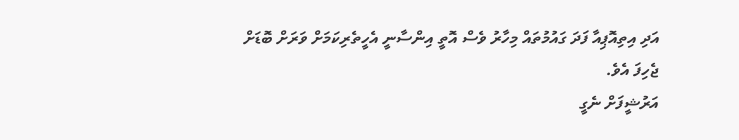އަދި އިތިއޮޕިއާ ފަދަ ގައުމުތައް މިހާރު ވެސް އޮތީ އިންސާނީ އެހީތެރިކަމަށް ވަރަށް ބޮޑަށް ޖެހިފަ އެވެ.
އަރުޝީފަށް ނެގީ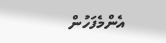އެންމެފަހުން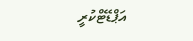އަޕްޑޭޓްކުރީ